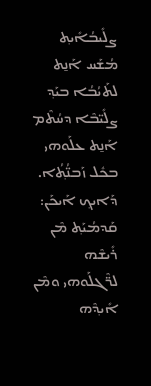ܨܠܺܝܒܳܐܺܝܬ݂ ܡܳܫܰܚ ܐܰܢ̱ܬ ܠܬܰܝܳܒܳܐ ܒܝܰܕ݂ ܨܠܺܝ̈ܒܶܐ ܕܚܳܬܶܡ ܐܰܢ̱ܬ ܥܠܰܘܗܝ ܒܟܽܠ ܙܰܒܢ̈ܳܬ݂ܳܐ. ܕܰܐܝܟ݂ ܐܰܝܟܰܢ: ܩܰܕܡܳܝܰܬ݂ ܡܶܢ ܪܺܝܫܶܗ ܠܪ̈ܶܓܠܰܘܗܝ ܘܡܶܢ ܐܺܝܕ݂ܶܗ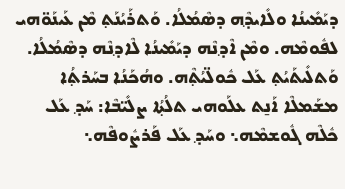ܕܝܰܡܺܝܢܳܐ ܘܠܺܐܝܕ݂ܶܗ ܕܣܶܡܳܠܳܐ. ܘܰܬܪܰܝܳܢܰܬ݂ ܡܶܢ ܥܰܝܢܰܘ̈ܗܝ ܠܦܽܘܡܶܗ. ܘܡܶܢ ܐܶܕ݂ܢܶܗ ܕܝܰܡܺܝܢܳܐ ܠܶܐܕ݂ܢܶܗ ܕܣܶܡܳܠܳܐ. ܘܰܬܠܺܝܬܰܝܳܬ݂ ܥܰܠ ܟܽܘܠ̈ܝܳܬ݂ܶܗ. ܘܗܳܟܰܢܳܐ ܒܚܰܪܬ݂ܳܐ ܡܫܰܡܠܶܐ ܐܰܢ̱ܬ ܥܠܰܘܗܝ ܬܠܳܬ݂ܳܐ ܨܠܺܝ̈ܒܶܐ: ܚܰܕ݂ ܥܰܠ ܟܽܠܶܗ ܓܽܘܫܡܶܗ܆ ܘܚܰܕ݂ ܥܰܠ ܦܰܪܨܽܘܦܶܗ܆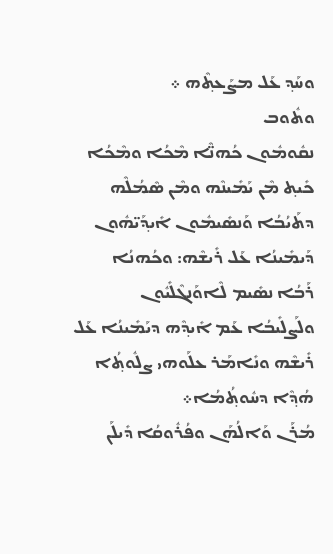ܘܚܰܕ݂ ܥܰܠ ܡܨܰܥܬ݂ܶܗ ܀
ܘܬܽܘܒ
ܢܩܽܘܡܽܘܢ ܟܳܗܢ̈ܶܐ ܡܶܟܳܐ ܘܡܶܟܳܐ ܟܺܝܬ݂ ܡܶܢ ܝܰܡܺܝܢܶܗ ܘܡܶܢ ܣܶܡܳܠܶܗ ܕܬܰܝܳܒܳܐ ܘܰܢܣܺܝܡܽܘܢ ܐܺܝܕ݂ܰܝ̈ܗܽܘܢ ܕܰܝܡܺܝܢܳܐ ܥܰܠ ܪܺܝܫܶܗ: ܘܟܳܗܢܳܐ ܪܰܒܳܐ ܢܣܺܝܡ ܠܶܐܘܰܢܓܶܠܺܝܽܘܢ ܘܠܰܨܠܺܝܒܳܐ ܥܰܡ ܐܺܝܕ݂ܶܗ ܕܝܰܡܺܝܢܳܐ ܥܰܠ ܪܺܝܫܶܗ ܘܢܺܐܡܰܪ ܥܠܰܘܗܝ ܨܠܽܘܬ݂ܳܐ ܗܳܕ݂ܶܐ ܕܚܽܘܬ݂ܳܡܳܐ܀
ܡܳܪܰܢ ܘܰܐ‌ܠܳܗܰܢ ܘܦܳܪܽܘܩܳܐ ܕܺܝܠܰܢ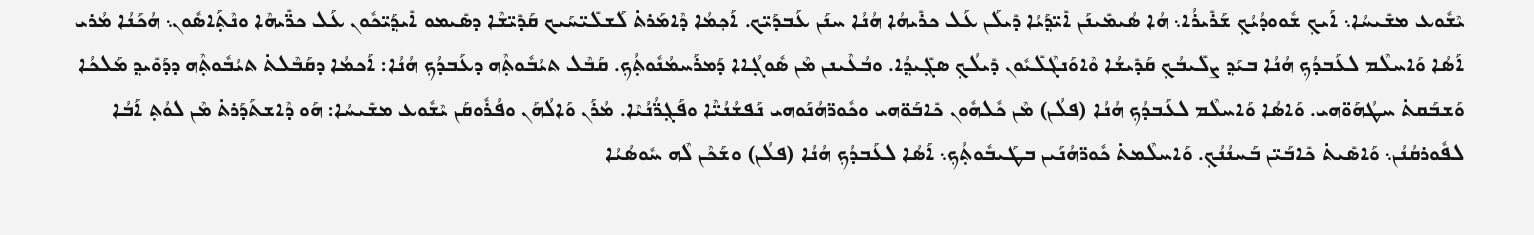ܝܶܫܽܘܥ ܡܫܺܝܚܳܐ܆ ܐܰܝܟ݂ ܫܽܘܘܕܳܝܳܟ݂ ܫܰܪܺܝܪܳܐ܆ ܗܳܐ ܣܳܝܡܺܝܢܰܢ ܐܺܝ̈ܕ݂ܰܝܳܐ ܕܺܝܠܰܢ ܥܰܠ ܟܪܺܝܗܳܐ ܗܳܢܳܐ ܚܢܰܢ ܥܰܒܕܰܝ̈ܟ. ܐܰܟ݂ܡܳܐ ܕܶܐܡܰܪܬ݁ ܠܰܫܠܺܝ̈ܚܰܝܟ ܩܰܕܺܝ̈ܫܶܐ ܕܣܺܝܡܘ ܐܺܝܕ݂ܰܝ̈ܟܽܘܢ ܥܰܠ ܟܪ̈ܺܝܗܶܐ ܘܢܶܬ݂ܰܐܣܽܘܢ܆ ܗܳܟܰܢܳܐ ܡܳܪܝ ܐܰܣܳܐ ܘܰܐܚܠܶܡ ܠܥܰܒܕܳܟ݂ ܗܳܢܳܐ ܒܝܰܕ݂ ܨܠܺܝܒܳܟ݂ ܩܰܕܺܝܫܳܐ ܘܶܐܘܰܢܓܶܠܺܝܽܘܢ ܕܺܝܠܳܟ݂ ܣܓ݂ܺܝܕ݂ܳܐ. ܘܒܳܥܶܝܢܢ ܡܶܢ ܣܽܘܓ݂ܳܐܐ ܕܰܡܪܰܚܡܳܢܽܘܬ݂ܳܟ݂. ܩܰܒܶܠ ܬܝܳܒܽܘܬ݂ܶܗ ܕܥܰܒܕܳܟ݂ ܗܳܢܳܐ: ܐܰܟܡܳܐ ܕܩܰܒܶܠܬ݁ ܬܝܳܒܽܘܬ݂ܶܗ ܕܕܰܘܺܝܕ݂ ܡܰܠܟܳܐ ܘܰܫܒܰܩܬ݁ ܚܛܳܗܰܘ̈ܗܝ. ܘܰܐܣܳܐ ܘܰܐܚܠܶܡ ܠܥܰܒܕܳܟ݂ ܗܳܢܳܐ (ܦܠܳܢ) ܡܶܢ ܟܽܠܗܽܘܢ ܟܺܐܒܰܘ̈ܗܝ ܘܟܽܘܪ̈ܗܳܢܰܘܗܝ ܢܰܦܫܳܢܳܝ̈ܶܐ ܘܦܰܓ݂ܪ̈ܳܢܳܝܶܐ. ܡܳܪܰܢ ܘܰܐ‌ܠܳܗܰܢ ܘܦܳܪܽܘܩܰܢ ܝܶܫܽܘܥ ܡܫܺܝܚܳܐ: ܗܰܘ ܕܶܐܫܬܰܕܰܪܬ݁ ܡܶܢ ܠܘܳܬ݂ ܐܰܒܳܐ ܠܦܽܘܪܩܳܢܳܢ܆ ܘܰܐܣܺܝܬ݁ ܟܺܐܒܰܝ̈ܢ ܒܰܚܢܳܢܳܟ݂. ܘܰܐܚܠܶܡܬ݁ ܟܽܘܪ̈ܗܳܢܰܝܢ ܒܛܰܝܒܽܘܬ݂ܳܟ݂܆ ܐܰܣܳܐ ܠܥܰܒܕܳܟ݂ ܗܳܢܳܐ (ܦܠܳܢ) ܘܫܰܟܶܢ ܠܶܗ ܚܽܘܣܳܝܳܐ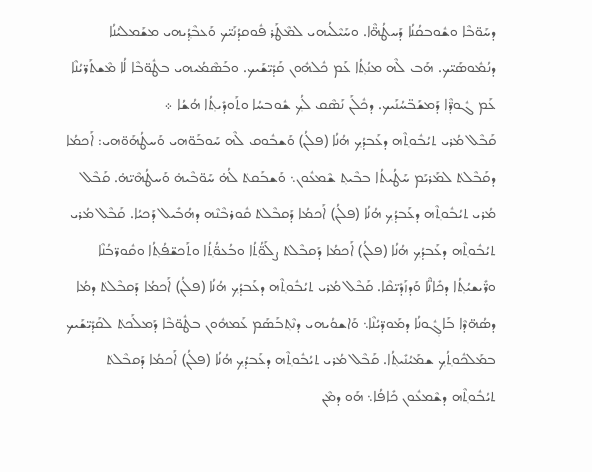ܕܚܰܘ̈ܒܶܐ ܘܫܽܘܒܩܳܢܳܐ ܕܰܚܛܳܗ̈ܶܐ. ܘܚܰܝܶܠܳܝܗܝ ܠܡܶܛܰܪ ܦܽܘܩܕܳܢܰܝ̈ܟ ܘܰܥܒܶܕ݂ܳܝܗܝ ܡܫܰܡܠܝܳܢܳܐ ܕܢܳܡܽܘܣܰܝ̈ܟ. ܗܰܒ ܠܶܗ ܡܢܳܬ݂ܳܐ ܥܰܡ ܟܽܠܗܽܘܢ ܩܰܕܺܝ̈ܫܰܝܟ. ܘܒܰܣܶܡܳܝܗܝ ܒܛܽܘ̈ܒܶܐ ܠܳܐ ܡܶܫܬܰܪ̈ܝܳܢܶܐ ܥܰܡ ܓܽܘܕ̈ܶܐ ܕܰܡܫܰܒ̈ܚܳܢܰܝܟ. ܕܟܽܠܰܢ ܢܰܣܶܩ ܠܳܟ݂ ܫܽܘܒܚܳܐ ܘܬܰܘܕܺܝܬ݂ܳܐ ܗܳܫܳܐ ܀
ܩܰܒܶܠ ܡܳܪܝ ܬܝܳܒܽܘܬ݂ܶܗ ܕܥܰܒܕܳܟ݂ ܗܳܢܳܐ (ܦܠܳܢ) ܘܰܫܒܽܘܩ ܠܶܗ ܚܰܘܒܰܘ̈ܗܝ ܘܰܚܛܳܗܰܘ̈ܗܝ: ܐܰܟܡܳܐ ܕܩܰܒܶܠܬ݁ ܠܡܰܪܝܰܡ ܚܰܛܳܝܬܳܐ ܒܒܶܝܬ݂ ܫܶܡܥܽܘܢ܆ ܘܰܫܒܰܩܬ݁ ܠܳܗ̇ ܚܰܘ̈ܒܶܝܗ̇ ܘܰܚܛܳܗܶܝ̈ܗ̇. ܩܰܒܶܠ ܡܳܪܝ ܬܝܳܒܽܘܬ݂ܶܗ ܕܥܰܒܕܳܟ݂ ܗܳܢܳܐ (ܦܠܳܢ) ܐܰܟܡܳܐ ܕܰܩܒܶܠܬ݁ ܩܽܘܪܒܶܢܶܗ ܕܗܳܒܺܝܠ ܕܰܟܝܳܐ. ܩܰܒܶܠ ܡܳܪܝ ܬܝܳܒܽܘܬ݂ܶܗ ܕܥܰܒܕܳܟ݂ ܗܳܢܳܐ (ܦܠܳܢ) ܐܰܟܡܳܐ ܕܰܩܒܶܠܬ݁ ܨܠܰܘ̈ܳܬ݂ܳܐ ܘܒܳܥܘ̈ܳܬ݂ܳܐ ܘܬܰܟܫ̈ܦܳܬ݂ܳܐ ܘܩܽܘܪ̈ܒܳܢܶܐ ܘܪ̈ܺܝܫܝܳܬ݂ܳܐ ܕܟܺܐܢ̈ܶܐ ܘܰܕܙܰܕܺܝ̈ܩܶܐ. ܩܰܒܶܠ ܡܳܪܝ ܬܝܳܒܽܘܬ݂ܶܗ ܕܥܰܒܕܳܟ݂ ܗܳܢܳܐ (ܦܠܳܢ) ܐܰܟܡܳܐ ܕܰܩܒܶܠܬ݁ ܕܡܳܐ ܕܣܳܗ̈ܕܶܐ ܒܰܐܓ݂ܽܘܢܳܐ ܕܡܰܘܕ̈ܝܳܢܶܐ܆ ܘܰܐܫܘܳܝܗܝ ܕܢܶܬ݂ܒܰܣܰܡ ܥܰܡܗܽܘܢ ܒܛܽܘ̈ܒܶܐ ܕܰܡܠܰܟܬ݁ ܠܩܰܕܺܝ̈ܫܰܝܟ ܒܡܰܠܟܽܘܬ݂ܳܟ݂ ܫܡܰܝܳܢܺܝܬ݂ܳܐ. ܩܰܒܶܠ ܡܳܪܝ ܬܝܳܒܽܘܬ݂ܶܗ ܕܥܰܒܕܳܟ݂ ܗܳܢܳܐ (ܦܠܳܢ) ܐܰܟܡܳܐ ܕܰܩܒܶܠܬ݁ ܬܝܳܒܽܘܬ݂ܶܗ ܕܫܶܡܥܽܘܢ ܟܺܐܦܳܐ܆ ܗܰܘ ܕܡܶܢ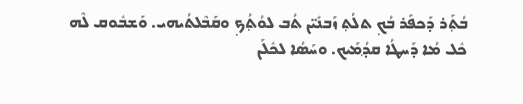ܒܳܬ݂ܰܪ ܕܰܟܦܰܪ ܒܳܟ݂ ܬܠܳܬ݂ ܙܰܒܢܺܝ̈ܢ ܬܳܒ ܠܘܳܬ݂ܳܟ݂ ܘܩܰܒܶܠܬܳܝܗܝ. ܘܰܫܒܽܘܩ ܠܶܗ ܟܽܠ ܡܳܐ ܕܰܚܛܳܐ ܩܕ݂ܳܡܰܝܟ. ܘܚܰܣܳܐ ܠܟܽܠܰܢ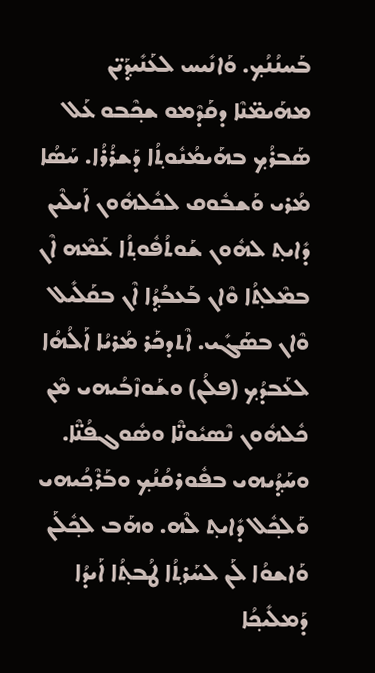ܒܰܚܢܳܢܳܟ݂. ܘܰܐܢܺܝܚ ܠܥܰܢܺܝܕ݂ܰܝ̈ܢ ܡܗܰܝܡ̈ܢܶܐ ܕܩܰܕܶܡܘ ܫܟ݂ܶܒܘ ܥܰܠ ܣܰܒܪܳܟ݂ ܒܗܰܝܡܳܢܽܘܬ݂ܳܐ ܕܰܫܪܳܪܳܐ. ܚܰܣܳܐ ܡܳܪܝ ܘܰܫܒܽܘܩ ܠܟܽܠܗܽܘܢ ܐܰܝܠܶܝܢ ܕܺܐܝܬ݂ ܠܗܽܘܢ ܫܰܘܬܳܦܽܘܬ݂ܳܐ ܥܰܡܶܗ ܐܶܢ ܒܡܶܠܬ݂ܳܐ ܘܶܐܢ ܒܰܥܒܳܕ݂ܳܐ ܐܶܢ ܒܩܰܠܺܝܠ ܘܶܐܢ ܒܣܰܓܺܝ. ܐܶܬܕܟܰܪ ܡܳܪܝܳܐ ܐܰ‌ܠܳܗܳܐ ܠܥܰܒܕܳܟ݂ (ܦܠܳܢ) ܘܫܰܘܙܶܒܳܝܗܝ ܡܶܢ ܟܽܠܗܽܘܢ ܢܶܣܝܽܘܢ̈ܶܐ ܘܣܽܘܓܦܳܢ̈ܶܐ. ܘܚܰܕ݂ܳܝܗܝ ܒܦܽܘܪܩܳܢܳܟ݂ ܘܒܰܪܶܟ݂ܳܝܗܝ ܘܰܠܟ݂ܽܠ ܕܺܐܝܬ݂ ܠܶܗ. ܘܗܰܒ ܠܟ݂ܽܠܰܢ ܘܰܐܫܘܳܐ ܠܰܢ ܠܚܰܪܬ݂ܳܐ ܛܳܒܬ݂ܳܐ ܐܰܝܕܳܐ ܕܰܡܠܺܝܟ݂ܳܐ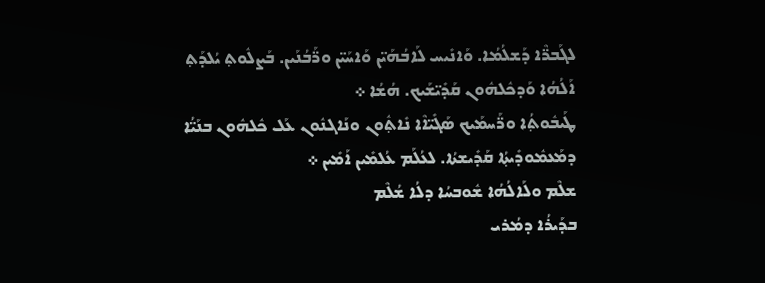ܠܓܰܒܪ̈ܶܐ ܕܰܫܠܳܡܳܐ. ܘܰܐܢܺܝܚ ܠܰܐܒܳܗܰܝ̈ܢ ܘܰܐܚܰܝ̈ܢ ܘܪ̈ܰܒܳܢܰܝܢ. ܒܰܨܠܽܘܬ݂ ܝܳܠܕܰܬ݂ ܐܰ‌ܠܳܗܳܐ ܘܰܕܟܽܠܗܽܘܢ ܩܰܕܺܝ̈ܫܰܝܟ. ܗܳܫܳܐ ܀
ܛܰܝܒܽܘܬ݂ܳܐ ܘܪ̈ܰܚܡܰܝܟ ܣܰܓܺܝ̈ܐܶܐ ܢܺܐܬ݂ܽܘܢ ܘܢܰܐܓܢܽܘܢ ܥܰܠ ܟܽܠܗܽܘܢ ܒܢܰܝ̈ܳܐ ܕܡܰܥܡܽܘܕܺܝܬ݂ܳܐ ܩܰܕܺܝܫܬܳܐ. ܠܥܳܠܰܡ ܥܳܠܡܺܝܢ ܐܰܡܺܝܢ ܀
ܫܠܶܡ ܘܠܰܐܠܳܗܳܐ ܫܽܘܒܚܳܐ ܕܠܳܐ ܫܳܠܶܡ
ܒܕܰܝܪܳܐ ܕܡܳܪܝ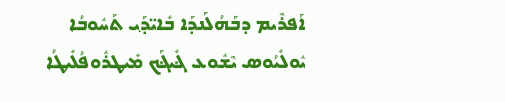ܐܰܦܪܶܝܡ ܕܒܰܗܳܠܰܢܕܰܐ ܒܺܐܝ̈ܕ݂ܰܝ ܬܰܚܽܘܒܳܐ ܝܽܘܠܺܝܳܘܣ ܝܶܫܽܘܥ ܔܺܝܔܰܟ ܡܺܝܛܪܽܘܦܳܠܺܝܛܳܐ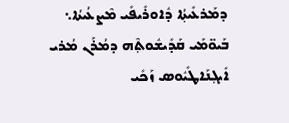ܕܡܰܪܥܺܝܬ݂ܳܐ ܕܽܐܘܪܺܝܦܺܝ ܡܶܨܥܳܝܬܳܐ܆ ܒܰܝܘ̈ܡܰܝ ܩܰܕܺܝܫܽܘܬ݂ܶܗ ܕܡܳܪܰܢ ܡܳܪܝ ܐܺܝܓ݂ܢܰܐܛܺܝܽܘܣ ܙܰܟܺܝ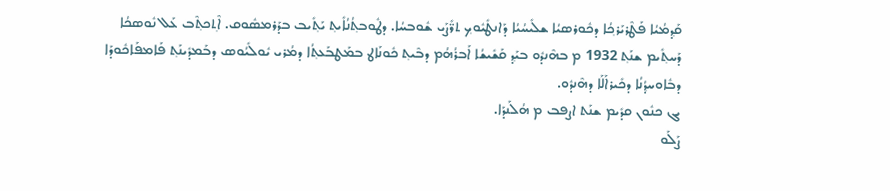ܩܰܕ݂ܡܳܝܳܐ ܦܰܛܶܪܝܰܪܟ݂ܳܐ ܕܟܽܘܪܣܝܳܐ ܫܠܺܝܚܳܝܳܐ ܕܰܐܢܛܺܝܽܘܟ݂ ܬܪ̈ܺܨܰܝ ܫܽܘܒܚܳܐ. ܕܛܽܘܒܬ݂ܳܢܳܐܺܝܬ݂ ܝܰܬ݂ܺܝܒ ܒܕܰܪܡܣܽܘܩ. ܐܶܬ݂ܟܬ݂ܶܒ ܥܰܠ ܢܽܘܣܟܳܐ ܕܰܚܬ݂ܺܝܡ ܫܢܰܬ݂ 1932 ܡ ܒܗܶܢܕܽܘ ܒܝܰܕ݂ ܩܰܫܺܝܫܳܐ ܐܰܒܪܳܗܳܡ ܕܒܶܝܬ݂ ܟܽܘܢܰܐܛ ܒܡܰܛܒܰܥܬ݂ܳܐ ܕܡܳܪܝ ܝܽܘܠܺܝܳܘܣ ܕܒܰܡܕܺܝܢܰܬ݂ ܦܰܐܡܦܰܐܟܽܘܕܰܐ ܕܒܽܐܘܚܕ݂ܳܢܳܐ ܕܟܺܝܪܐܰܠܰܐ ܕܗܶܢܕܽܘ.
ܝܓ ܟܢܽܘܢ ܩܕܺܝܡ ܫܢܰܬ ܐܨܦܒ ܡ ܗܳܠܰܢܕܰܐ.
ܨܰܠܰܘ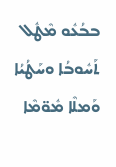ܒܒܳܥܽܘ ܡܶܛܽܠ ܬܰܚܽܘܒܳܐ ܘܚܰܛܳܝܳܐ ܘܰܡܠܶܐ ܡܽܘ̈ܡܶܐ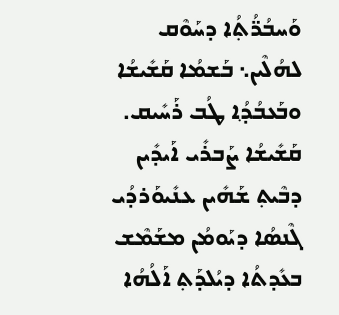ܘܰܚܒܳܪ̈ܳܬ݂ܳܐ ܕܚܰܘܶܩ ܠܗܳܠܶܝܢ܆ ܒܰܫܡܳܐ ܩܰܫܺܝܫܳܐ ܘܒܰܥܒܳܕ݂ܳܐ ܛܳܒ ܪܰܚܺܝܩ. ܩܰܫܺܝܫܳܐ ܨܰܒܪܺܝ ܐܰܝܕܺܝܢ ܕܒܶܝܬ݂ ܫܰܗܺܝܢ ܥܢܺܝܘܰܪܕܳܝ ܓܶܢܣܳܐ ܕܝܰܘܡܳܢ ܡܫܰܡܶܫ ܒܥܺܕܬܳܐ ܕܝܳܠܕܰܬ݂ ܐܰ‌ܠܳܗܳܐ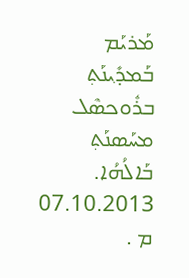ܡܰܪܝܰܡ ܒܰܡܕ݂ܺܝܢܰܬ݂ ܒܪܽܘܟܣܶܠ ܡܚܰܣܢܰܬ݂ ܒܰܐܠܳܗܳܐ. 07.10.2013 ܡ .